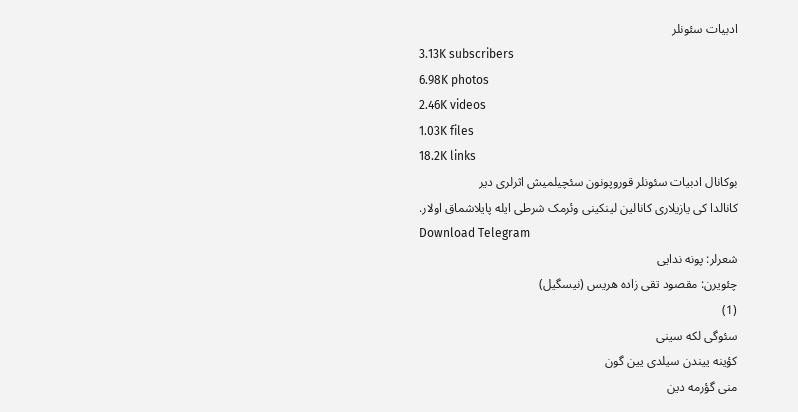ادبیات سئونلر
3.13K subscribers
6.98K photos
2.46K videos
1.03K files
18.2K links
بوکانال ادبیات سئونلر قوروپونون سئچیلمیش اثرلری دیر
کانالدا کی یازیلاری کانالین لینکینی وئرمک شرطی ایله پایلاشماق اولار.
Download Telegram
شعرلر: پونه ندایی
چئویرن: مقصود تقی زاده هریس (نیسگیل)
(1)
سئوگی لکه سینی
کؤینه ییندن سیلدی یین گون
منی گؤرمه دین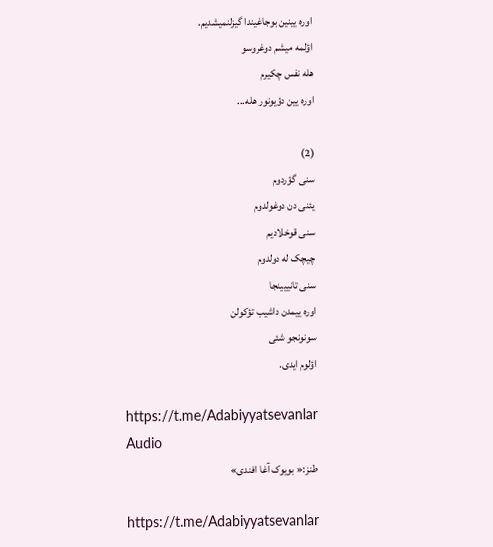اوره یینین بوجاغیندا گیزلنمیشدیم.
اؤلمه میشم دوغروسو
هله نفس چکیرم
اوره یین دؤیونور هله...

(2)
سنی گؤردوم
یئنی دن دوغولدوم
سنی قوخلادیم
چیچک له دولدوم
سنی تانییینجا
اوره ییمدن داشیب تؤکولن
سونونجو شئی
اؤلوم ایدی.

https://t.me/Adabiyyatsevanlar
Audio
طنز:« بویوک آغا افندی»

https://t.me/Adabiyyatsevanlar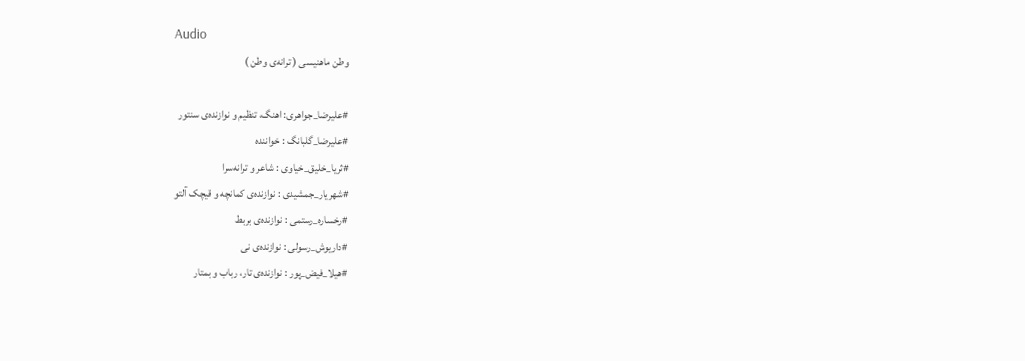Audio
وطن ماهنیسی ( ترانه‌ی وطن )

#علیرضا_جواهری: اهنگ، تنظیم و نوازنده‌ی سنتور
#علیرضا_گلبانگ : خواننده
#ثریا_خلیق_خیاوی : شاعر و ترانه‌سرا
#شهریار_جمشیدی : نوازنده‌ی کمانچه و قیچک آلتو
#رخساره_رستمی : نوازنده‌ی بربط
#داریوش_رسولی : نوازنده‌ی نی
#هیلا_فیض_پور : نوازنده‌ی تار، رباب و بمتار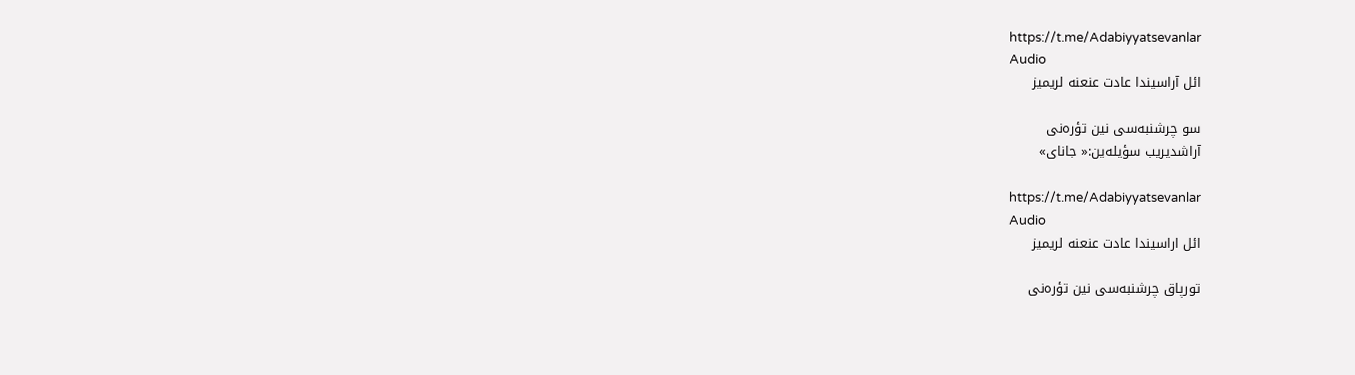https://t.me/Adabiyyatsevanlar
Audio
ائل آراسیندا عادت عنعنه لریمیز

سو چرشنبه‌سی نین تؤره‌نی
آراشدیریب سؤیله‌ین:« جانای»

https://t.me/Adabiyyatsevanlar
Audio
ائل اراسیندا عادت عنعنه لریمیز

تورپاق چرشنبه‌سی نین تؤره‌نی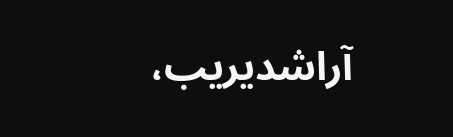آراشدیریب،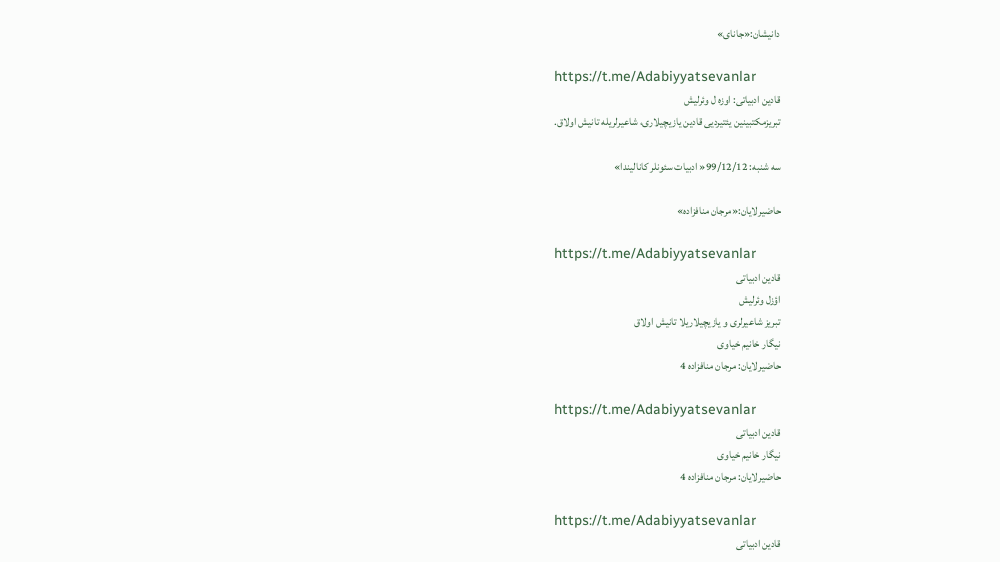دانیشان:«جانای»

https://t.me/Adabiyyatsevanlar
قادین ادبیاتی: اوزه ل وئرلیش
تبریزمکتبینین یئتیردیی قادین یازیچیلاری، شاعیرلریله تانیش اولاق.

سه شنبه: 99/12/12« ادبیات سئونلر کانالیندا»

حاضیرلایان:«مرجان منافزاده»

https://t.me/Adabiyyatsevanlar
قادین ادبیاتی
اؤزل وئرلیش
تبریز شاعیرلری و یازیچیلاریلا تانیش اولاق
نیگار خانیم خیاوی
حاضیرلایان: مرجان منافزاده 4

https://t.me/Adabiyyatsevanlar
قادین ادبیاتی
نیگار خانیم خیاوی
حاضیرلایان: مرجان منافزاده 4

https://t.me/Adabiyyatsevanlar
قادین ادبیاتی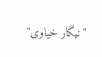"نیگار خیاوی"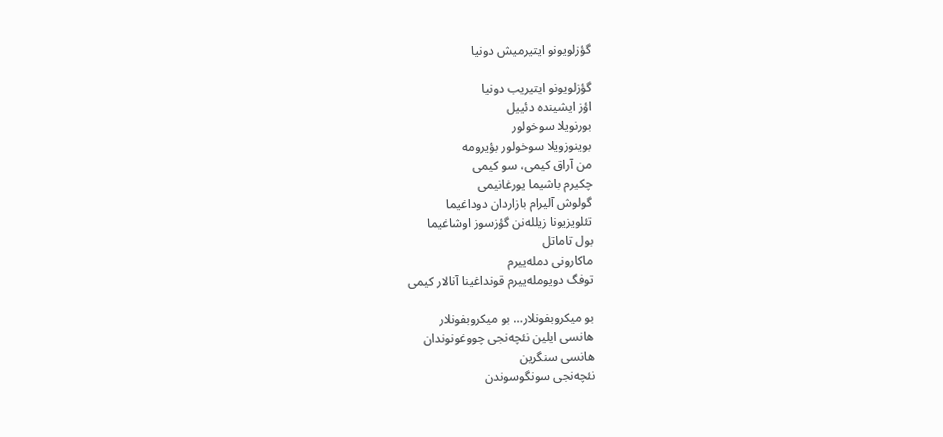گؤزلویونو ایتیرمیش دونیا

گؤزلویونو ایتیریب دونیا
اؤز ایشینده دئییل
بورنویلا سوخولور
بوینوزویلا سوخولور بؤیرومه
من آراق کیمی، سو کیمی
چکیرم باشیما یورغانیمی
گولوش آلیرام بازاردان دوداغیما
تئلویزیونا زیلله‌نن گؤزسوز اوشاغیما
بول تاماتل
ماکارونی دمله‌ییرم
توفگ دویومله‌‌ییرم قونداغینا آنالار کیمی

بو میکروبفونلار… بو میکروبفونلار
هانسی ایلین نئچه‌نجی چووغونوندان
هانسی سنگرین
نئچه‌‌نجی سونگوسوندن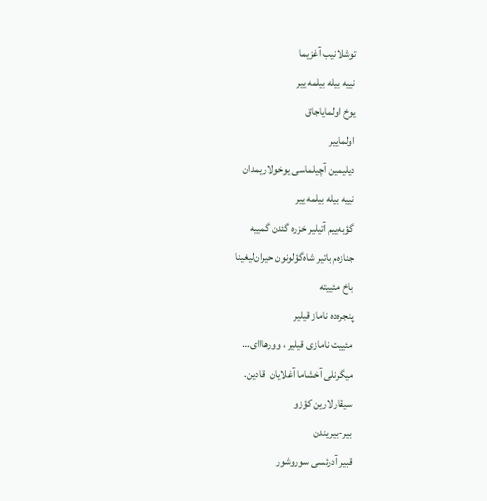توشلانیب آغزیما
نییه بیله‌ بیلمه ‌ییر
یوخ اولمایاجاق
اولماییر
دیلیمین آچیلماسی یوخولاریمدان
نییه بیله‌ بیلمه‌ ییر
گؤبه‌ییم آتیلیر خزره گئدن گمییه
جنازه‌م باتیر شاه‌گؤلونون حیران‌لیغینا
باخ مئییته
پنجره‌ده ناماز قیلیر
مئییت نامازی قیلیر ، وورهااای…
میگرنلی آخشاما آغلایان  قادین.
سیقارلارین کؤزو
بیر-بیریندن
قبیر آدرئسی سوروشور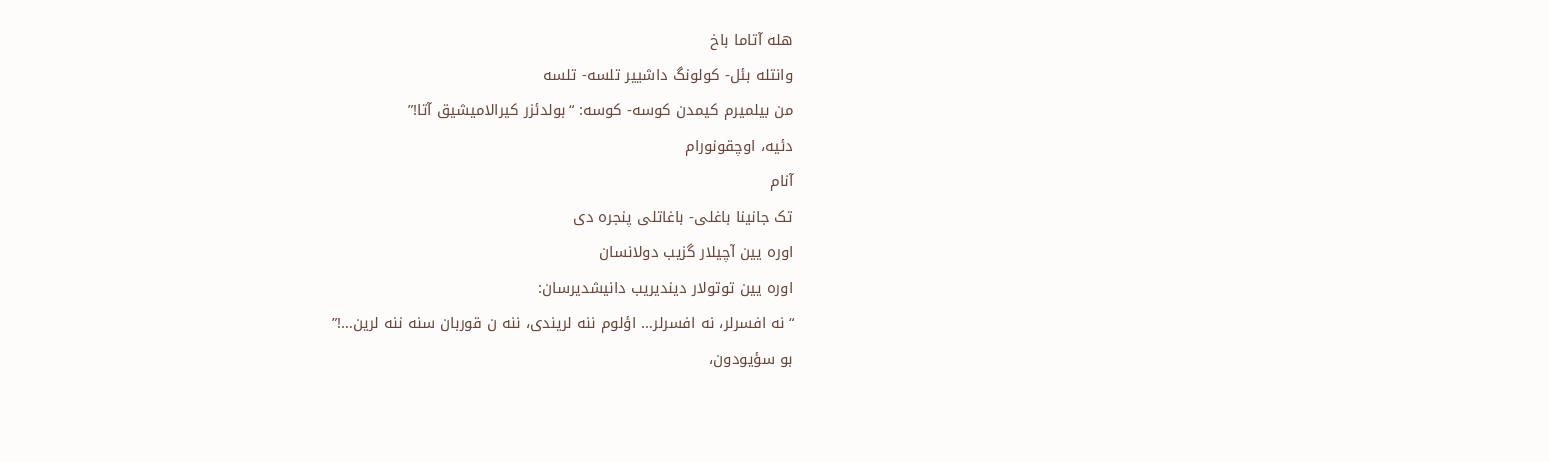هله آتاما باخ
وانتله بئل- کولونگ داشییر تلسه- تلسه
من بیلمیرم کیمدن کوسه- کوسه: “بولدئزر کیرالامیشیق آتا!”
دئیه، اوچقونورام
آنام
تک جانینا باغلی- باغاتلی پنجره ‌دی
اوره یین آچیلار گزیب دولانسان
اوره ‌یین توتولار ‌دیندیریب دانیشدیرسان:
“نه افسرلر، نه افسرلر… اؤلوم ننه ‌لریندی، ننه ن قوربان سنه ننه ‌لرین…!”
بو سؤیودون،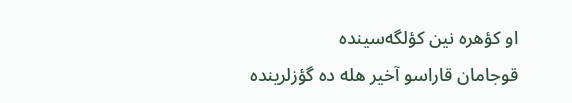او کؤهره‌ نین کؤلگه‌سینده
قوجامان قاراسو آخیر هله ده گؤزلرینده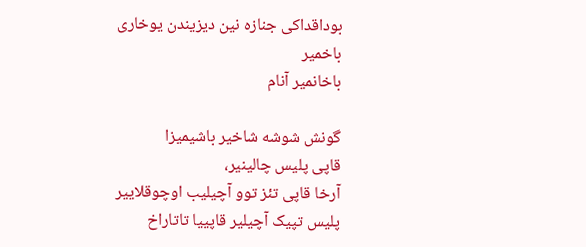بوداقداکی جنازه‌ نین دیزیندن یوخاری
باخمیر
باخانمیر آنام

گونش شوشه شاخیر باشیمیزا
قاپی پلیس چالینیر،
آرخا قاپی تئز توو آچیلیب اوچوقلاییر
پلیس تپیک آچیلیر قاپییا تاتاراخ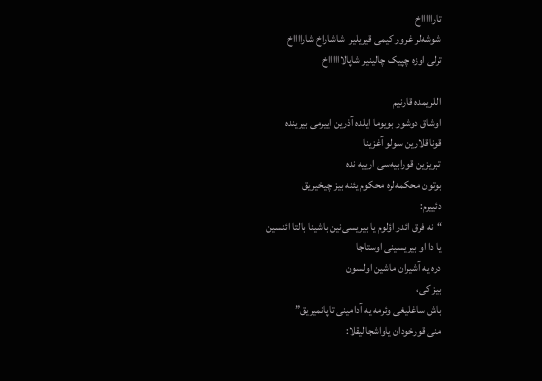تاراااااخ
شوشه‌لر غرور کیمی قیریلیر  شاشاراخ شارااااخ
ترلی اوزه چپیک چالینیر شاپالااااااخ

اللریمده قارنیم
اوشاق دوشور بویوما ایلده آذرین اییرمی بیرینده
قوناقلارین سولو آغزینا
تبریزین قورابیه‌سی ارییه‌ نده
بوتون محکمه‌لره محکوم یئنه بیز چیخیریق
دئییرم:
“نه فرق ائدر اؤلوم یا بیریسی‌نین باشینا بالتا ائنسین
یا دا او بیریسینی اوستاجا
دره‌ یه آشیران ماشین اولسون
بیز کی،
باش ساغلیغی وئرمه‌ یه آدامینی تاپانمیریق”
منی قورخودان یاواشجالیقلا: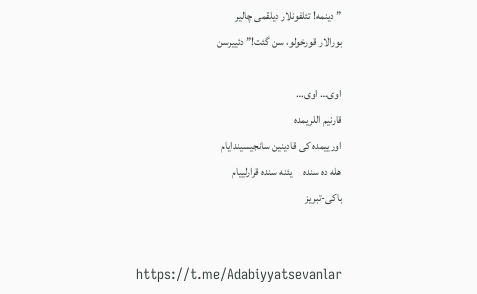” دینمه! تئلفونلار دیلقمی چالیر
بورالار قورخولو، سن گئت!” دئییرسن

اوی… اوی…
قارنیم اللریمده
اورییمده‌ کی قادینین سانجیسیندایام
هله ده سنده     یئنه سنده قرارلییام
باکی-تبریز


https://t.me/Adabiyyatsevanlar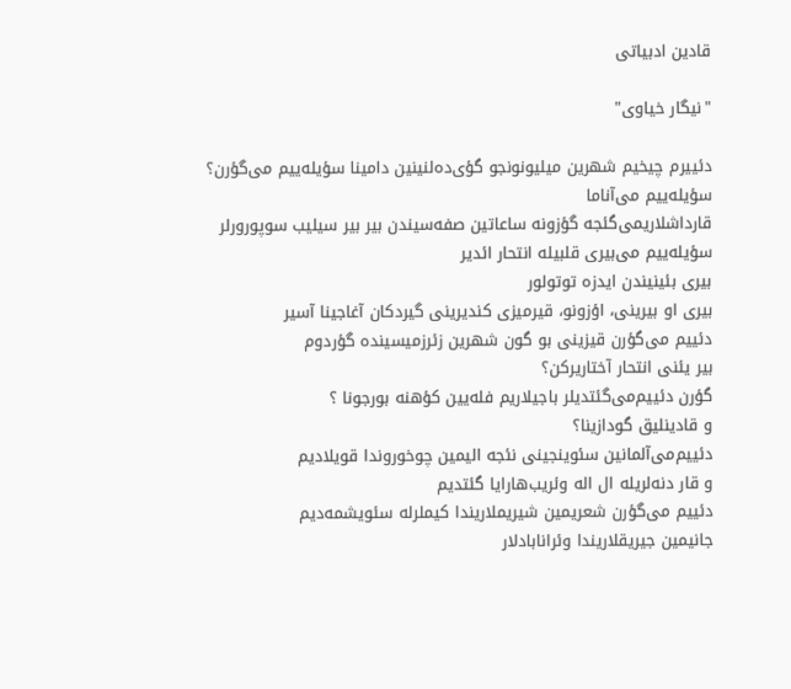قادین ادبیاتی

"نیگار خیاوی"

دئییرم چیخیم شهرین میلیونونجو گؤی‌ده‌لنینین دامینا سؤیله‌ییم می‌گؤرن؟
سؤیله‌ییم می‌آناما
قارداشلاریمی‌گئجه گؤزونه ساعاتین صفه‌سیندن بیر بیر سیلیب سوپورورلر
سؤیله‌ییم می‌بیری قلبیله انتحار ائدیر
بیری بئینیندن ایدزه توتولور
بیری او بیرینی، اؤزونو، قیرمیزی کندیرینی گیردکان آغاجینا آسیر‌
دئییم می‌گؤرن قیزینی بو گون شهرین زئرزمیسینده گؤردوم
بیر یئنی انتحار آختاریرکن؟
گؤرن دئییم‌می‌گئتدیلر باجیلاریم فله‌یین کؤهنه بورجونا ؟
و قادینلیق گودازینا؟
دئییم‌می‌آلمانین سئوینجینی نئجه الیمین چوخوروندا قویلادیم
و قار دنه‌لریله ال اله وئریب‌هارایا گئتدیم
دئییم می‌گؤرن شعریمین شیریملاریندا کیملرله سئویشمه‌دیم
جانیمین جیریقلاریندا وئرانابادلار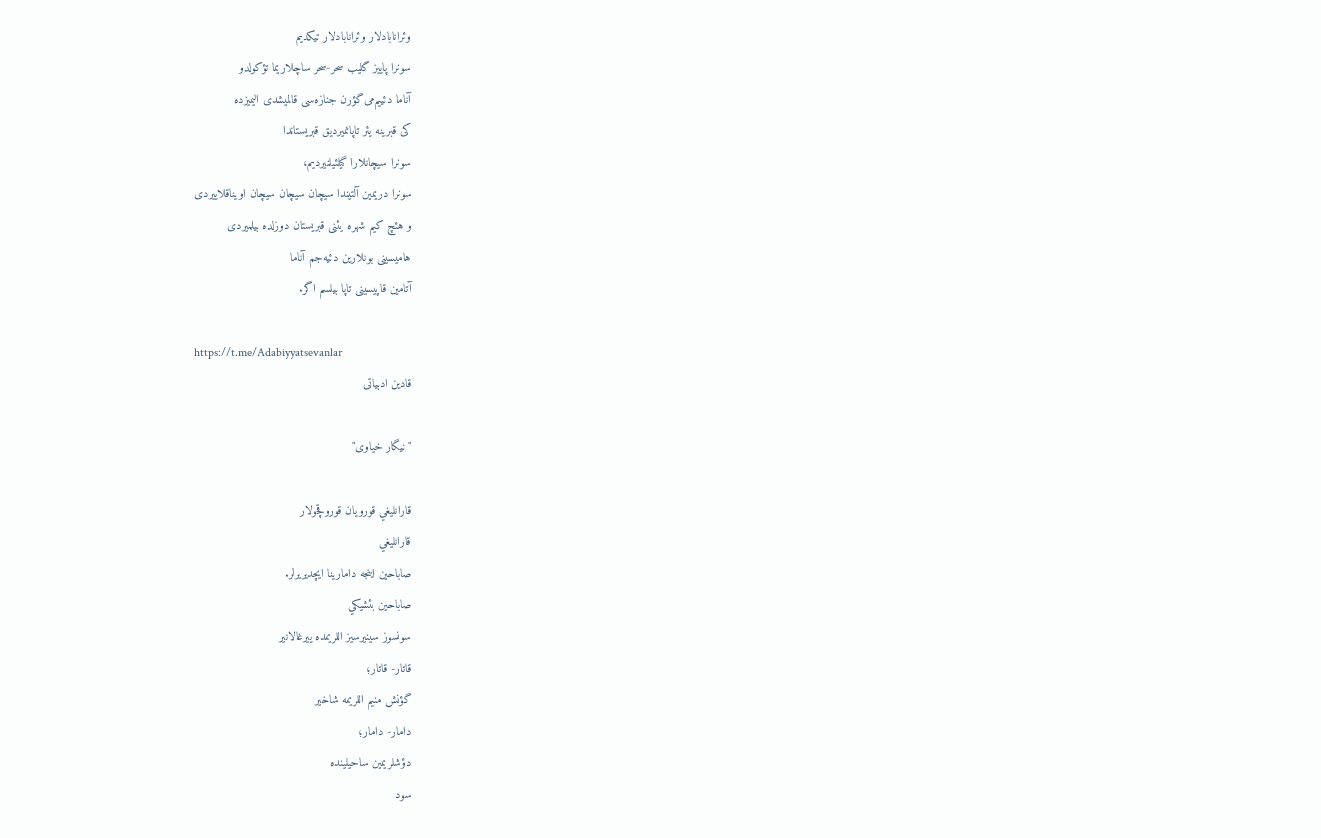وئرانابادلار وئرانابادلار تیکدیم
سونرا پاییز گلیب سحر-سحر ساچلاریما تؤکولدو
آناما دئییم‌می‌گؤرن جنازه‌سی قالمیشدی الیمیزده
کی قبرینه یئر تاپانمیردیق قبریستاندا
سونرا سیچانلارا گیلئیلنیردیم،
سونرا دریمین آلتیندا سیچان سیچان سیچان اویناقلاییردی
و هئچ کیم شهره یئنی قبریستان دوزلده بیلمیردی
هامیسینی بونلارین دئیه‌جم آناما
آتامین قاپیسینی تاپا بیلسم اگر.

https://t.me/Adabiyyatsevanlar
قادین ادبیاتی

"نیگار خیاوی"

قارانليغي قورويان قوروقچولار
قارانليغي
صاباحين اينجه دامارينا ايچديريرلر.
صاباحين بئشيکي
سونسوز سينيرسيز اللريمده ييرغالانير
قاتار- قاتار؛
گؤنش منيم اللريمه شاخير
دامار- دامار؛
دؤشلريمين ساحيلينده
سود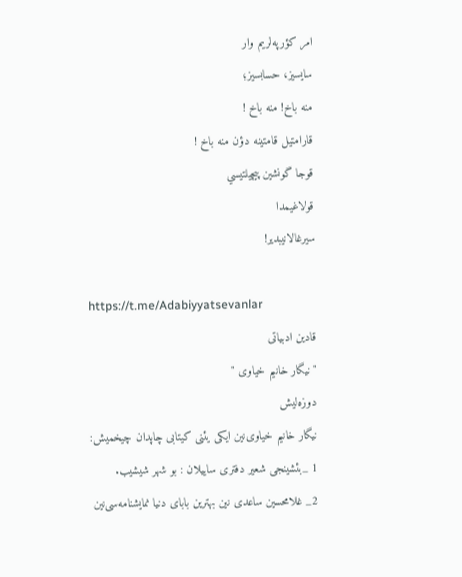امر کؤرپه‌لريم وار
سايسيز، حسابسيز؛
منه باخ! منه باخ !
قارامتيل قامتينه دؤن منه باخ !
قوجا گونشين پيچيلتيسي
قولاغيمدا
سيرغالانيبدير!

https://t.me/Adabiyyatsevanlar
قادین ادبیاتی
"نیگار خانیم خیاوی "
دوزه‌لیش
نیگار خانیم خیاوی‌نین ایکی یئنی کیتابی چاپدان چیخمیش:
1 _بئشینجی شعیر دفتری ساییلان : بو شهر شیشیب.
2_ غلامحسین ساعدی نین بهترین بابای دنیا نمایشنامه‌سی‌نین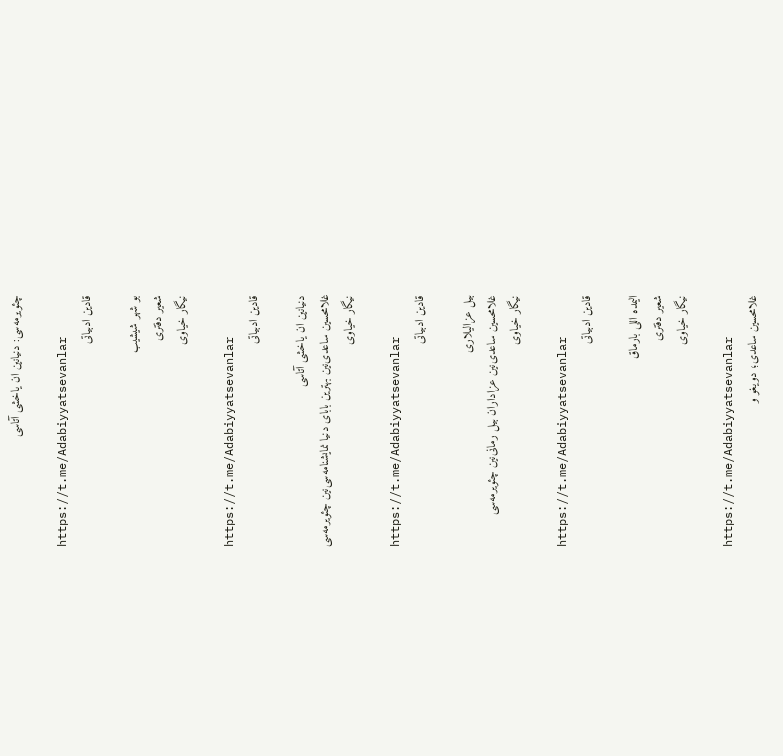چئویرمه‌سی: دنیانین ان یاخشی آتاسی

https://t.me/Adabiyyatsevanlar
قادین ادبیاتی

بو شهر شیشیب
شعیر دفتری
نیگار خیاوی

https://t.me/Adabiyyatsevanlar
قادین ادبیاتی

دنیانین ان یاخشی آتاسی
غلامحسین ساعدی‌نین بهترين بابای دنیا نمایشنامه‌سی‌نین چئویرمه‌سی
نیگار خیاوی

https://t.me/Adabiyyatsevanlar
قادین ادبیاتی

بیل عزالیلاری
غلامحسین ساعدی‌نین عزاداران بیل رمانی‌نین چئویرمه‌سی
نیگار خیاوی

https://t.me/Adabiyyatsevanlar
قادین ادبیاتی

الیمده اللی بارماق
شعیر دفتری
نیگار خیاوی

https://t.me/Adabiyyatsevanlar
غلامحسین ساعدی؛ دویغو و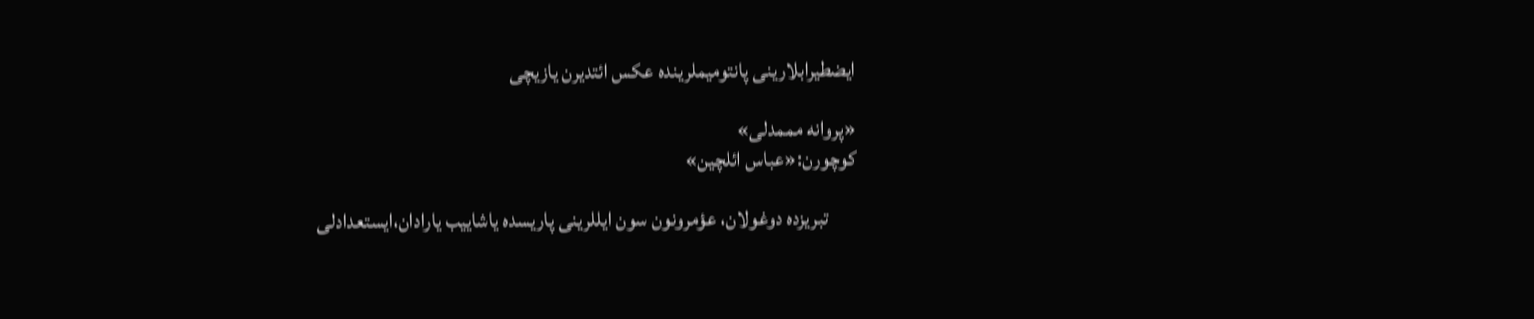ایضطیرابلارینی پانتومیملرینده عکس ائتدیرن یازیچی

«پروانه مممدلی»
کوچورن:«عباس ائلچین»

       تبریزده دوغولان، عؤمرونون سون ایللرینی پاریسده یاشاییب یارادان،ایستعدادلی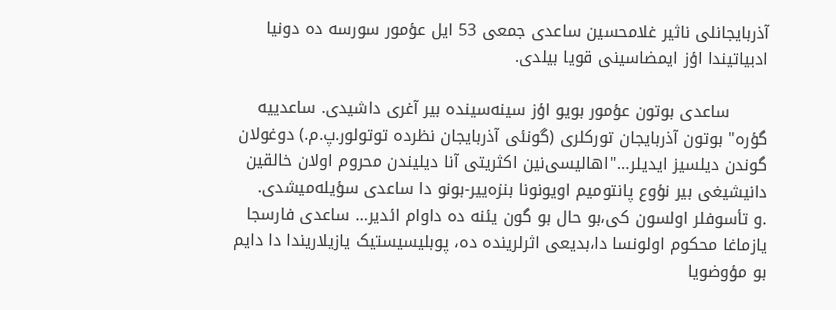آذربایجانلی ناثیر غلامحسین ساعدی جمعی 53 ایل عؤمور سورسه ده دونیا ادبیاتیندا اؤز ایمضاسینی قویا بیلدی.

       ساعدی بوتون عؤمور بویو اؤز سینه‌سینده بیر آغری داشیدی. ساعدییه گؤره" بوتون آذربایجان تورکلری (گونئی آذربایجان نظرده توتولور.پ.م.) دوغولان گوندن دیلسیز ایدیلر…"اهالیسی‌‌نین اکثریتی آنا دیلیندن محروم اولان خالقین دانیشیغی بیر نؤوع پانتومیم اویونونا بنزه‌ییر-بونو دا ساعدی سؤیله‌میشدی.
.و تأسوفلر اولسون کی،بو حال بو گون یئنه ده داوام ائدیر… ساعدی فارسجا یازماغا محکوم اولونسا دا،بدیعی اثرلرینده ده، پوبلیسیستیک یازیلاریندا دا دایم بو مؤوضویا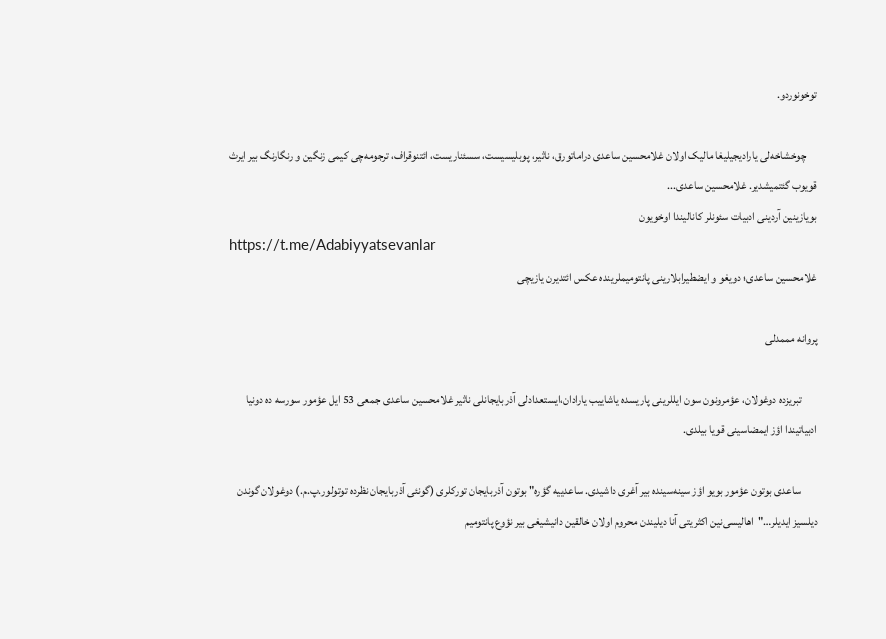توخونوردو.

     چوخشاخه‌لی یارادیجیلیغا مالیک اولان غلامحسین ساعدی دراماتورق، ناثیر، پوبلیسیست، سسئناریست، ائتنوقراف، ترجومه‌چی کیمی زنگین و رنگارنگ بیر ایرث قویوب گئتمیشدیر. غلامحسین ساعدی...
بویازینین آردینی ادبیات سئونلر کانالیندا اوخویون
https://t.me/Adabiyyatsevanlar
غلامحسین ساعدی؛ دویغو و ایضطیرابلارینی پانتومیملرینده عکس ائتدیرن یازیچی

پروانه مممدلی

       تبریزده دوغولان، عؤمرونون سون ایللرینی پاریسده یاشاییب یارادان،ایستعدادلی آذربایجانلی ناثیر غلامحسین ساعدی جمعی 53 ایل عؤمور سورسه ده دونیا ادبیاتیندا اؤز ایمضاسینی قویا بیلدی.

       ساعدی بوتون عؤمور بویو اؤز سینه‌سینده بیر آغری داشیدی. ساعدییه گؤره" بوتون آذربایجان تورکلری (گونئی آذربایجان نظرده توتولور.پ.م.) دوغولان گوندن دیلسیز ایدیلر…"اهالیسی‌‌نین اکثریتی آنا دیلیندن محروم اولان خالقین دانیشیغی بیر نؤوع پانتومیم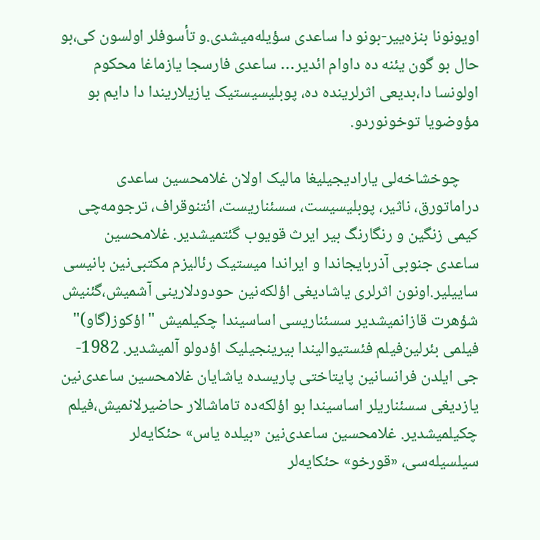اویونونا بنزه‌ییر-بونو دا ساعدی سؤیله‌میشدی.و تأسوفلر اولسون کی،بو حال بو گون یئنه ده داوام ائدیر… ساعدی فارسجا یازماغا محکوم اولونسا دا،بدیعی اثرلرینده ده، پوبلیسیستیک یازیلاریندا دا دایم بو مؤوضویا توخونوردو.

     چوخشاخه‌لی یارادیجیلیغا مالیک اولان غلامحسین ساعدی دراماتورق، ناثیر، پوبلیسیست، سسئناریست، ائتنوقراف، ترجومه‌چی کیمی زنگین و رنگارنگ بیر ایرث قویوب گئتمیشدیر. غلامحسین ساعدی جنوبی آذربایجاندا و ایراندا میستیک رئالیزم مکتبی‌نین بانیسی ساییلیر.اونون اثرلری یاشادیغی اؤلکه‌‌نین حودودلارینی آشمیش،گئنیش شؤهرت قازانمیشدیر سسئناریسی اساسیندا چکیلمیش "اؤکوز(گاو)" فیلمی بئرلین‌فیلم فئستیوالیندا بیرینجیلیک اؤدولو آلمیشدیر. 1982-جی ایلدن فرانسا‌نین پایتاختی پاریسده یاشایان غلامحسین ساعدی‌نین یازدیغی سسئناریلر اساسیندا بو اؤلکه‌ده تاماشالار حاضیرلانمیش،فیلم چکیلمیشدیر. غلامحسین ساعدی‌نین «بیلده یاس» حئکایه‌لر سیلسیله‌سی، «قورخو» حئکایه‌لر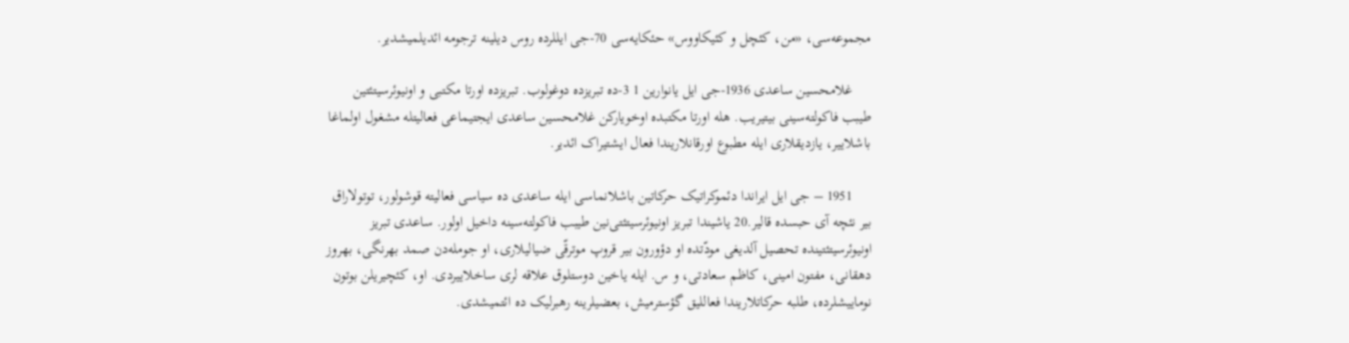مجموعه‌سی، «من، کئچل و کئیکاووس» حئکایه‌سی 70-جی ایللرده روس دیلینه ترجومه ائدیلمیشدیر.

     غلامحسین ساعدی 1936-جی ایل یانوارین 1 3-ده تبریزده دوغولوب. تبریزده اورتا مکتبی و اونیوئرسیتئتین طیبب‌ فاکولته‌سینی بیتیریب. هله اورتا مکتبده اوخویارکن غلامحسین ساعدی ایجتیماعی فعالیتله مشغول اولماغا باشلاییر، یازدیقلاری ایله مطبوع اورقانلاریندا فعال ایشتیراک ائدیر.

     1951 – جی ایل ایراندا دئموکراتیک حرکاتین باشلانماسی ایله ساعدی ده سیاسی فعالیته قوشولور، توتولاراق بیر نئچه آی حبسده قالیر.20 یاشیندا تبریز اونیوئرسیتئتی‌نین طیبب فاکولته‌سینه داخیل اولور. ساعدی تبریز اونیوئرسیتئتینده تحصیل آلدیغی مودّتده او دؤورون بیر قروپ موترقّی ضیالیلاری، او جومله‌دن صمد بهرنگی، بهروز دهقانی، مفتون امینی، کاظم سعادتی، و س. ایله یاخین دوستلوق علاقه لری ساخلاییردی. او، کئچیریلن بوتون نوماییشلرده، طلبه حرکاتلاریندا فعاللیق گؤسترمیش، بعضیلرینه رهبرلیک ده ائتمیشدی.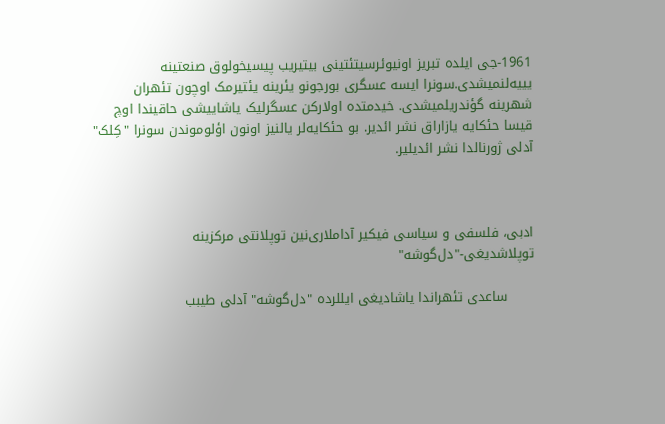1961-جی ایلده تبریز اونیوئرسیتئتینی بیتیریب پیسیخولوق صنعتینه یییه‌لنمیشدی.سونرا ایسه عسگری بورجونو یئرینه یئتیرمک اوچون تئهران شهرینه گؤندریلمیشدی. خیدمتده اولارکن عسگرلیک یاشاییشی حاقیندا اوچ قیسا حئکایه یازاراق نشر ائدیر. بو حئکایه‌لر یالنیز اونون اؤلوموندن سونرا "کِلک" آدلی ژورنالدا نشر ائدیلیر.



ادبی، فلسفی و سیاسی فیکیر آداملاری‌نین توپلانتی مرکزینه توپلاشدیغی-"دل‌گوشه"

      ساعدی تئهراندا یاشادیغی ایللرده "دل‌گوشه" آدلی طیبب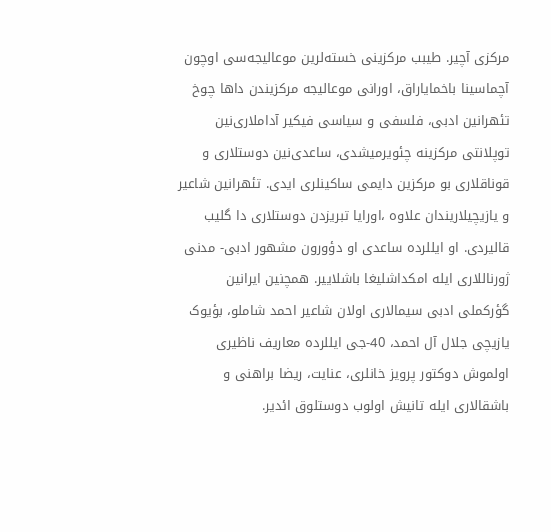مرکزی آچیر. طیبب مرکزینی خسته‌لرین موعالیجه‌سی اوچون آچماسینا باخمایاراق، اورانی موعالیجه مرکزیندن داها چوخ تئهرا‌نین ادبی، فلسفی و سیاسی فیکیر آداملاری‌نین توپلانتی مرکزینه چئویرمیشدی، ساعدی‌نین دوستلاری و قوناقلاری بو مرکزین دایمی ساکینلری ایدی. تئهرا‌نین شاعیر و یازیچیلاریندان علاوه ،اورایا تبریزدن دوستلاری دا گلیب قالیردی. او ایللرده ساعدی او دؤورون مشهور ادبی- مدنی ژورناللاری ایله امکداشلیغا باشلاییر. همچنین ایرا‌نین گؤرکملی ادبی سیمالاری اولان شاعیر احمد شاملو، بؤیوک یازیچی جلال آل احمد، 40-جی ایللرده معاریف ناظیری اولموش دوکتور پرویز خانلری، عنایت، ریضا براهنی و باشقالاری ایله تانیش اولوب دوستلوق ائدیر.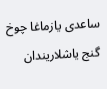ساعدی یازماغا چوخ گنج یاشلاریندان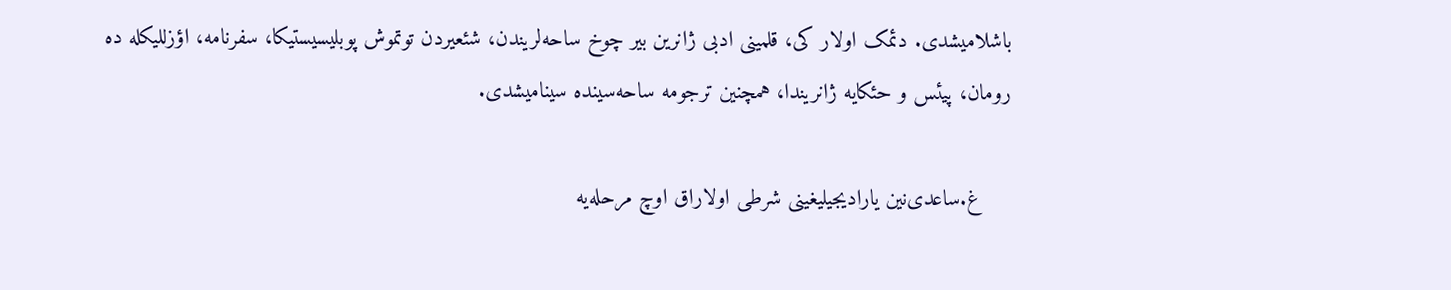باشلامیشدی. دئمک اولار کی، قلمینی ادبی ژانرین بیر چوخ ساحه‌لریندن، شئعیردن توتموش پوبلیسیستیکا، سفرنامه، اؤزللیکله ده رومان، پیئس و حئکایه ژانریندا، همچنین ترجومه ساحه‌سینده سینامیشدی.

     غ.ساعدی‌نین یارادیجیلیغینی شرطی اولاراق اوچ مرحله‌یه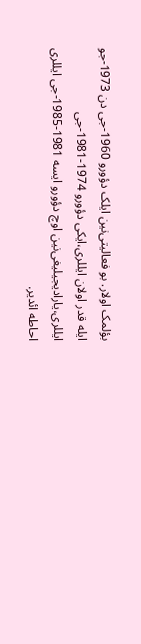بؤلمک اولار. بو فعالیتی‌نین ایلک دؤورو 1960-جی دن 1973-جو ایله قدر اولان ایللری،ایکی دؤورو 1974-1981-جی ایللری،یارادیجیلیغی‌نین اوچ دؤورو ایسه 1981-1985-جی ایللری احاطه ائدیر.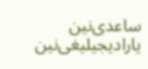ساعدی‌نین یارادیجیلیغی‌نین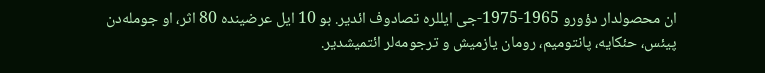ان محصولدار دؤورو 1965-1975-جی ایللره تصادوف ائدیر. بو 10 ایل عرضینده 80 اثر، او جومله‌دن پیئس، حئکایه، پانتومیم، رومان یازمیش و ترجومه‌لر ائتمیشدیر.